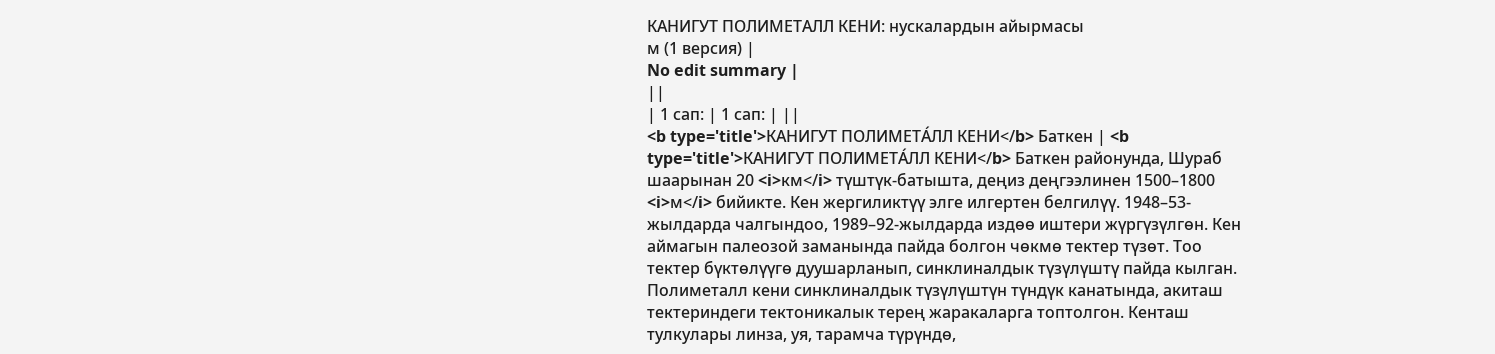КАНИГУТ ПОЛИМЕТАЛЛ КЕНИ: нускалардын айырмасы
м (1 версия) |
No edit summary |
||
| 1 сап: | 1 сап: | ||
<b type='title'>КАНИГУТ ПОЛИМЕТА́ЛЛ КЕНИ</b> Баткен | <b type='title'>КАНИГУТ ПОЛИМЕТА́ЛЛ КЕНИ</b> Баткен районунда, Шураб шаарынан 20 <i>км</i> түштүк-батышта, деңиз деңгээлинен 1500–1800 <i>м</i> бийикте. Кен жергиликтүү элге илгертен белгилүү. 1948–53-жылдарда чалгындоо, 1989–92-жылдарда издөө иштери жүргүзүлгөн. Кен аймагын палеозой заманында пайда болгон чөкмө тектер түзөт. Тоо тектер бүктөлүүгө дуушарланып, синклиналдык түзүлүштү пайда кылган. Полиметалл кени синклиналдык түзүлүштүн түндүк канатында, акиташ тектериндеги тектоникалык терең жаракаларга топтолгон. Кенташ тулкулары линза, уя, тарамча түрүндө,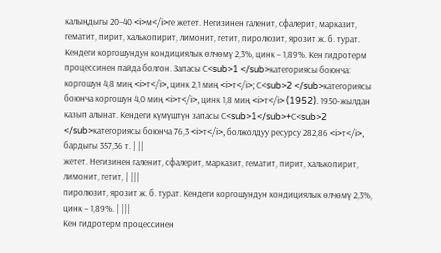калыңдыгы 20–40 <i>м</i>ге жетет. Негизинен галенит, сфалерит, марказит, гематит, пирит, халькопирит, лимонит, гетит, пиролюзит, ярозит ж. б. турат. Кендеги коргошундун кондициялык өлчөмү 2,3%, цинк – 1,89%. Кен гидротерм процессинен пайда болгон. Запасы С<sub>1 </sub>категориясы боюнча: коргошун 4,8 миң <i>т</i>, цинк 2,1 миң <i>т</i>; С<sub>2 </sub>категориясы боюнча коргошун 4,0 миң <i>т</i>, цинк 1,8 миң <i>т</i> (1952). 1950-жылдан казып алынат. Кендеги күмүштүн запасы С<sub>1</sub>+С<sub>2 </sub>категориясы боюнча 76,3 <i>т</i>, болжолдуу ресурсу 282,86 <i>т</i>, бардыгы 357,36 т. | ||
жетет. Негизинен галенит, сфалерит, марказит, гематит, пирит, халькопирит, лимонит, гетит, | |||
пиролюзит, ярозит ж. б. турат. Кендеги коргошундун кондициялык өлчөмү 2,3%, цинк – 1,89%. | |||
Кен гидротерм процессинен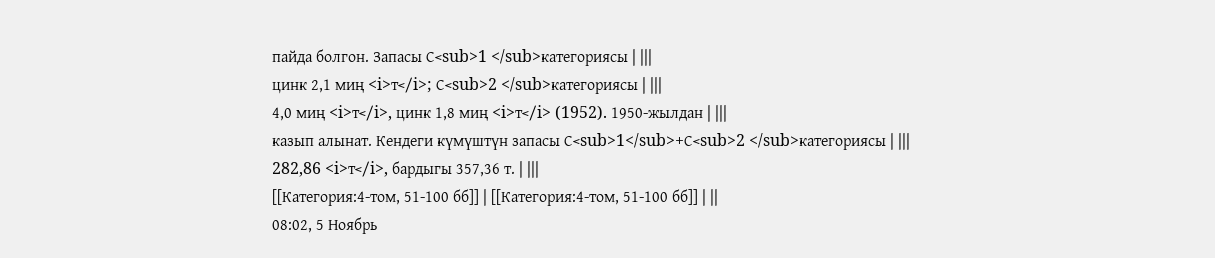пайда болгон. Запасы С<sub>1 </sub>категориясы | |||
цинк 2,1 миң <i>т</i>; С<sub>2 </sub>категориясы | |||
4,0 миң <i>т</i>, цинк 1,8 миң <i>т</i> (1952). 1950-жылдан | |||
казып алынат. Кендеги күмүштүн запасы С<sub>1</sub>+С<sub>2 </sub>категориясы | |||
282,86 <i>т</i>, бардыгы 357,36 т. | |||
[[Категория:4-том, 51-100 бб]] | [[Категория:4-том, 51-100 бб]] | ||
08:02, 5 Ноябрь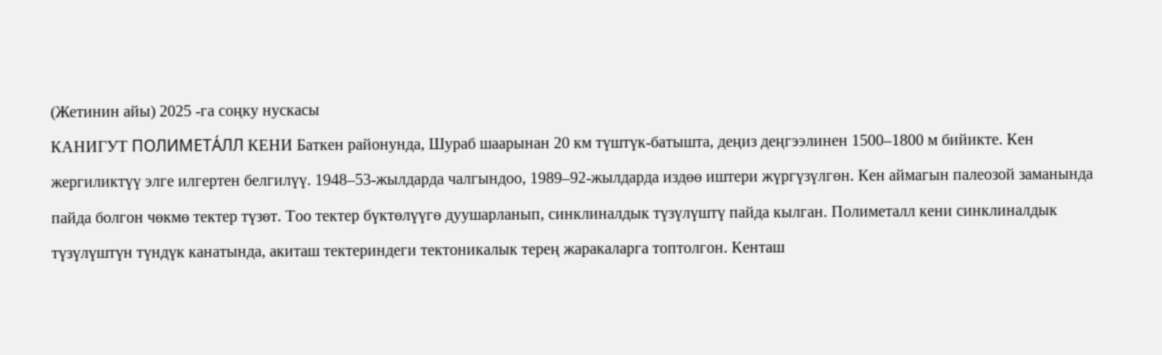(Жетинин айы) 2025 -га соңку нускасы
КАНИГУТ ПОЛИМЕТА́ЛЛ КЕНИ Баткен районунда, Шураб шаарынан 20 км түштүк-батышта, деңиз деңгээлинен 1500–1800 м бийикте. Кен жергиликтүү элге илгертен белгилүү. 1948–53-жылдарда чалгындоо, 1989–92-жылдарда издөө иштери жүргүзүлгөн. Кен аймагын палеозой заманында пайда болгон чөкмө тектер түзөт. Тоо тектер бүктөлүүгө дуушарланып, синклиналдык түзүлүштү пайда кылган. Полиметалл кени синклиналдык түзүлүштүн түндүк канатында, акиташ тектериндеги тектоникалык терең жаракаларга топтолгон. Кенташ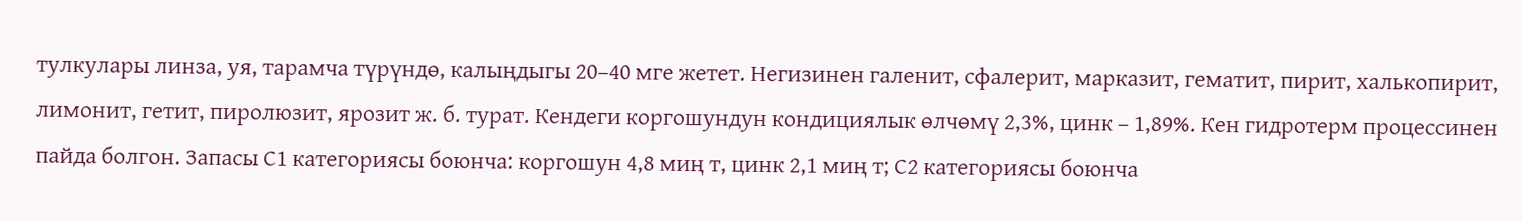тулкулары линза, уя, тарамча түрүндө, калыңдыгы 20–40 мге жетет. Негизинен галенит, сфалерит, марказит, гематит, пирит, халькопирит, лимонит, гетит, пиролюзит, ярозит ж. б. турат. Кендеги коргошундун кондициялык өлчөмү 2,3%, цинк – 1,89%. Кен гидротерм процессинен пайда болгон. Запасы С1 категориясы боюнча: коргошун 4,8 миң т, цинк 2,1 миң т; С2 категориясы боюнча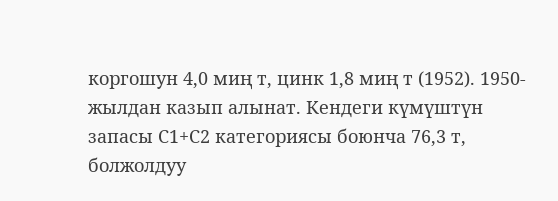коргошун 4,0 миң т, цинк 1,8 миң т (1952). 1950-жылдан казып алынат. Кендеги күмүштүн запасы С1+С2 категориясы боюнча 76,3 т, болжолдуу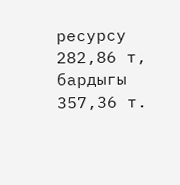ресурсу 282,86 т, бардыгы 357,36 т.